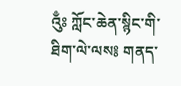འུྃཿ ཀློང་ཆེན་སྙིང་གི་ཐིག་ལེ་ལས༔ གནད་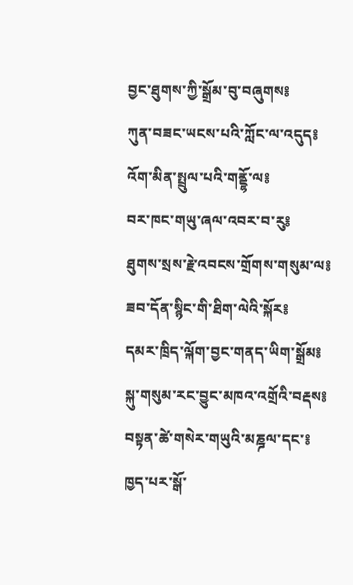བྱང་ཐུགས་ཀྱི་སྒྲོམ་བུ་བཞུགས༔
ཀུན་བཟང་ཡངས་པའི་ཀློང་ལ་འདུད༔
འོག་མིན་སྤྲུལ་པའི་གནྡྷོ་ལ༔
བར་ཁང་གཡུ་ཞལ་འབར་བ་རུ༔
ཐུགས་སྲས་རྗེ་འབངས་གྲོགས་གསུམ་ལ༔
ཟབ་དོན་སྙིང་གི་ཐིག་ལེའི་སྐོར༔
དམར་ཁྲིད་ལྐོག་བྱང་གནད་ཡིག་སྒྲོམ༔
སྐུ་གསུམ་རང་བྱུང་མཁའ་འགྲོའི་བརྡས༔
བསྟན་ཚེ་གསེར་གཡུའི་མཎྜལ་དང་༔
ཁྱད་པར་སྒོ་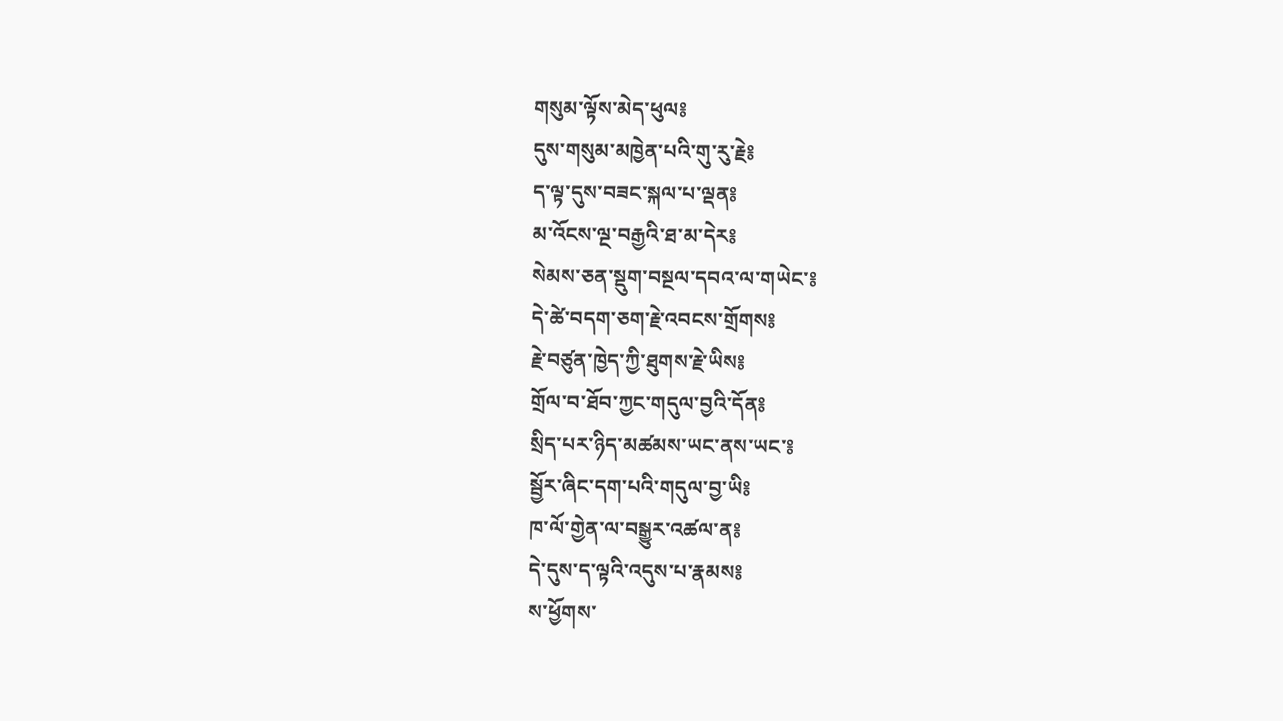གསུམ་ལྟོས་མེད་ཕུལ༔
དུས་གསུམ་མཁྱེན་པའི་གུ་རུ་རྗེ༔
ད་ལྟ་དུས་བཟང་སྐལ་པ་ལྡན༔
མ་འོངས་ལྔ་བརྒྱའི་ཐ་མ་དེར༔
སེམས་ཅན་སྡུག་བསྔལ་དབའ་ལ་གཡེང་༔
དེ་ཚེ་བདག་ཅག་རྗེ་འབངས་གྲོགས༔
རྗེ་བཙུན་ཁྱེད་ཀྱི་ཐུགས་རྗེ་ཡིས༔
གྲོལ་བ་ཐོབ་ཀྱང་གདུལ་བྱའི་དོན༔
སྲིད་པར་ཉིད་མཚམས་ཡང་ནས་ཡང་༔
སྦྱོར་ཞིང་དག་པའི་གདུལ་བྱ་ཡི༔
ཁ་ལོ་གྱེན་ལ་བསྒྱུར་འཚལ་ན༔
དེ་དུས་ད་ལྟའི་འདུས་པ་རྣམས༔
ས་ཕྱོགས་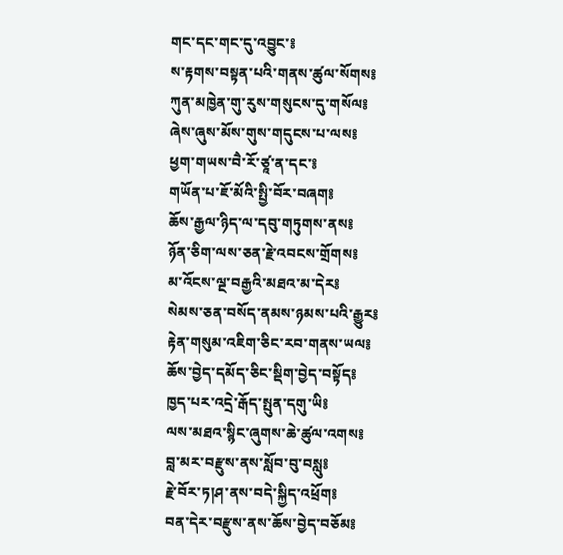གང་དང་གང་དུ་འབྱུང་༔
ས་རྟགས་བསྟན་པའི་གནས་ཚུལ་སོགས༔
ཀུན་མཁྱེན་གུ་རུས་གསུངས་དུ་གསོལ༔
ཞེས་ཞུས་མོས་གུས་གདུངས་པ་ལས༔
ཕྱག་གཡས་བཻ་རོ་ཙཱ་ན་དང་༔
གཡོན་པ་ཇོ་མོའི་སྤྱི་བོར་བཞག༔
ཆོས་རྒྱལ་ཉིད་ལ་དབུ་གཏུགས་ནས༔
ཉོན་ཅིག་ལས་ཅན་རྗེ་འབངས་གྲོགས༔
མ་འོངས་ལྔ་བརྒྱའི་མཐའ་མ་དེར༔
སེམས་ཅན་བསོད་ནམས་ཉམས་པའི་རྒྱུར༔
རྟེན་གསུམ་འཇིག་ཅིང་རབ་གནས་ཡལ༔
ཆོས་བྱེད་དམོད་ཅིང་སྡིག་བྱེད་བསྟོད༔
ཁྱད་པར་འདྲེ་རྒོད་སྤུན་དགུ་ཡི༔
ལས་མཐའ་སྙིང་ཞུགས་ཆེ་ཚུལ་འགས༔
བླ་མར་བརྫུས་ནས་སློབ་བུ་བསླུ༔
རྗེ་བོར་ཏ།ཤ་ནས་བདེ་སྐྱིད་འཕྲོག༔
བན་དེར་བརྫུས་ནས་ཆོས་བྱེད་བཅོམ༔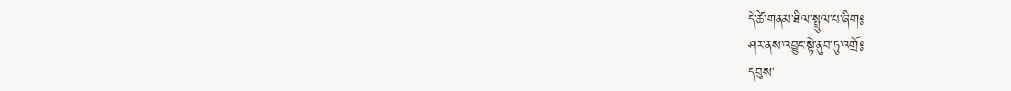དེ་ཚེ་གནམ་ཐིལ་སྤྲུལ་པ་ཞིག༔
ཤར་ནས་འབྱུང་སྟེ་ནུབ་ཏུ་འགྲོ༔
དབུས་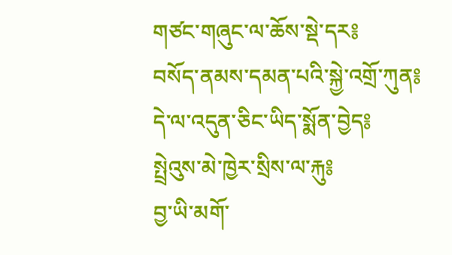གཙང་གཞུང་ལ་ཆོས་སྡེ་དར༔
བསོད་ནམས་དམན་པའི་སྐྱེ་འགྲོ་ཀུན༔
དེ་ལ་འདུན་ཅིང་ཡིད་སྨོན་བྱེད༔
སྤྲེའུས་མེ་ཁྱེར་སྲིས་ལ་རྐུ༔
བྱ་ཡི་མགོ་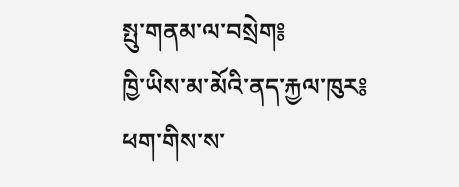སྤུ་གནམ་ལ་བསྲེག༔
ཁྱི་ཡིས་མ་མོའི་ནད་རྐྱལ་ཁུར༔
ཕག་གིས་ས་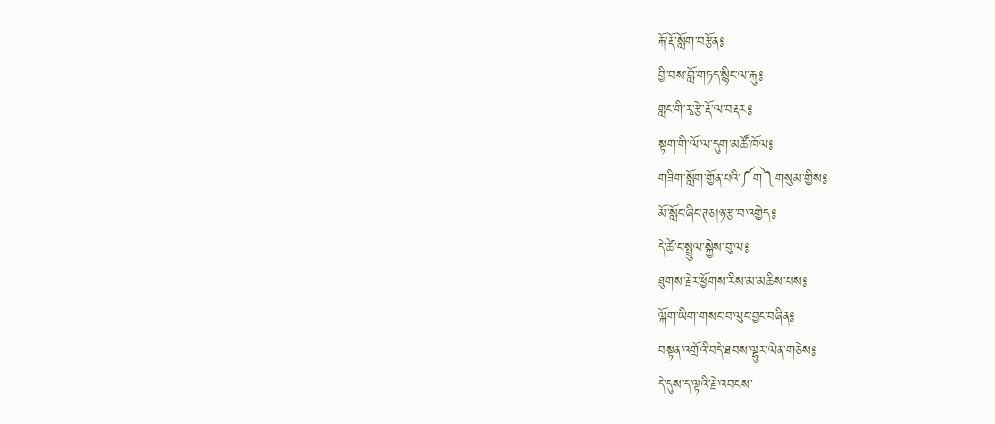རྐོ་རྡོ་སློག་བརྩོན༔
བྱི་བས་བློ་གཏད་སྙིང་ལ་རྐུ༔
གླང་གི་རྭ་རྩེ་རྡོ་ལ་བརྡར༔
སྟག་གི་ལོ་ལ་དུག་མཚོ་ཁོལ༔
གཟིག་སློག་གྱོན་པའི་༼ག༽གསུམ་གྱིས༔
མོ་སློང་ཞིང་ཊཅ།ཉ་རྩ་བ་འགྱེད༔
དེ་ཚེ་ང་སྤྲུལ་སྐྱེས་བུ་ལ༔
ཐུགས་རྗེར་ཕྱོགས་རིས་མ་མཆིས་པས༔
ལྐོག་ཡིག་གསང་བ་ལུང་བྱང་བཞིན༔
བསྟན་འགྲོའི་བདེ་ཐབས་ལྷུར་ལེན་གཅེས༔
དེ་དུས་ད་ལྟའི་རྗེ་འབངས་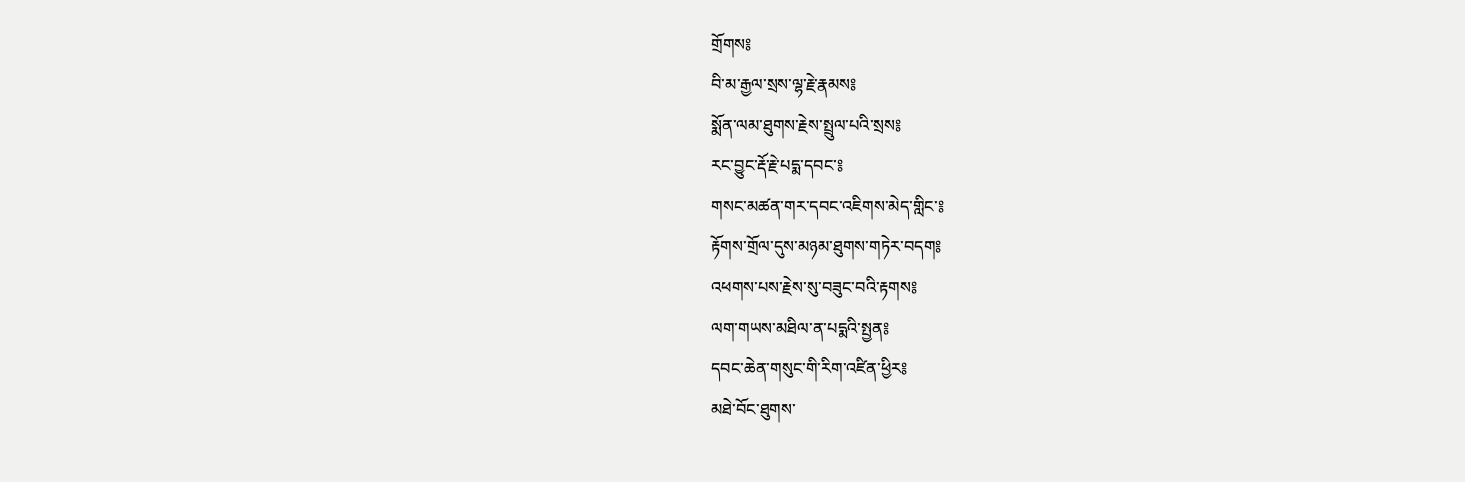གྲོགས༔
བི་མ་རྒྱལ་སྲས་ལྷ་རྗེ་རྣམས༔
སྨོན་ལམ་ཐུགས་རྗེས་སྤྲུལ་པའི་སྲས༔
རང་བྱུང་རྡོ་རྗེ་པདྨ་དབང་༔
གསང་མཚན་གར་དབང་འཇིགས་མེད་གླིང་༔
རྟོགས་གྲོལ་དུས་མཉམ་ཐུགས་གཏེར་བདག༔
འཕགས་པས་རྗེས་སུ་བཟུང་བའི་རྟགས༔
ལག་གཡས་མཐིལ་ན་པདྨའི་སྤྱན༔
དབང་ཆེན་གསུང་གི་རིག་འཛིན་ཕྱིར༔
མཐེ་བོང་ཐུགས་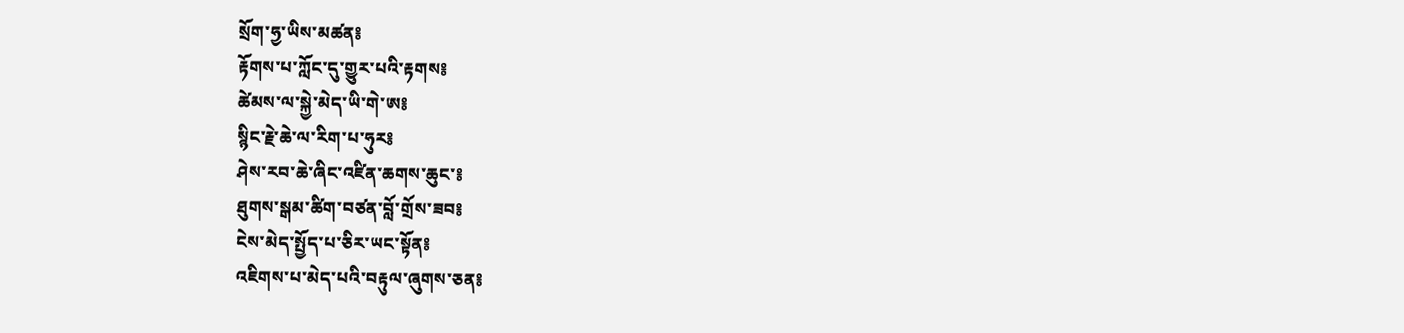སྲོག་ཧྱ་ཡིས་མཚན༔
རྟོགས་པ་ཀློང་དུ་གྱུར་པའི་རྟགས༔
ཚེམས་ལ་སྐྱེ་མེད་ཡི་གེ་ཨ༔
སྙིང་རྗེ་ཆེ་ལ་རིག་པ་ཧུར༔
ཤེས་རབ་ཆེ་ཞིང་འཛིན་ཆགས་ཆུང་༔
ཐུགས་སྒམ་ཚིག་བཙན་བློ་གྲོས་ཟབ༔
ངེས་མེད་སྤྱོད་པ་ཅིར་ཡང་སྟོན༔
འཇིགས་པ་མེད་པའི་བརྟུལ་ཞུགས་ཅན༔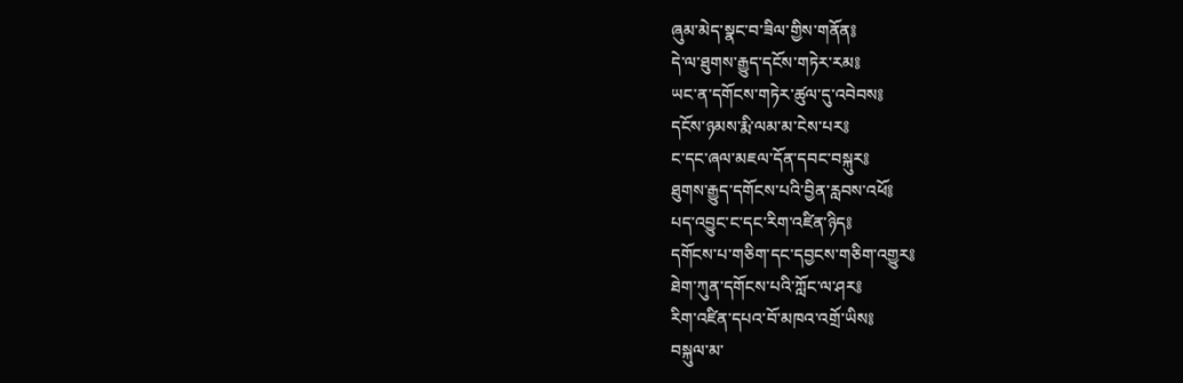ཞུམ་མེད་སྣང་བ་ཟིལ་གྱིས་གནོན༔
དེ་ལ་ཐུགས་རྒྱུད་དངོས་གཏེར་རམ༔
ཡང་ན་དགོངས་གཏེར་ཚུལ་དུ་འབེབས༔
དངོས་ཉམས་རྨི་ལམ་མ་ངེས་པར༔
ང་དང་ཞལ་མཇལ་དོན་དབང་བསྐུར༔
ཐུགས་རྒྱུད་དགོངས་པའི་བྱིན་རླབས་འཕོ༔
པད་འབྱུང་ང་དང་རིག་འཛིན་ཉིད༔
དགོངས་པ་གཅིག་དང་དབྱངས་གཅིག་འགྱུར༔
ཐེག་ཀུན་དགོངས་པའི་ཀློང་ལ་ཤར༔
རིག་འཛིན་དཔའ་བོ་མཁའ་འགྲོ་ཡིས༔
བསྐུལ་མ་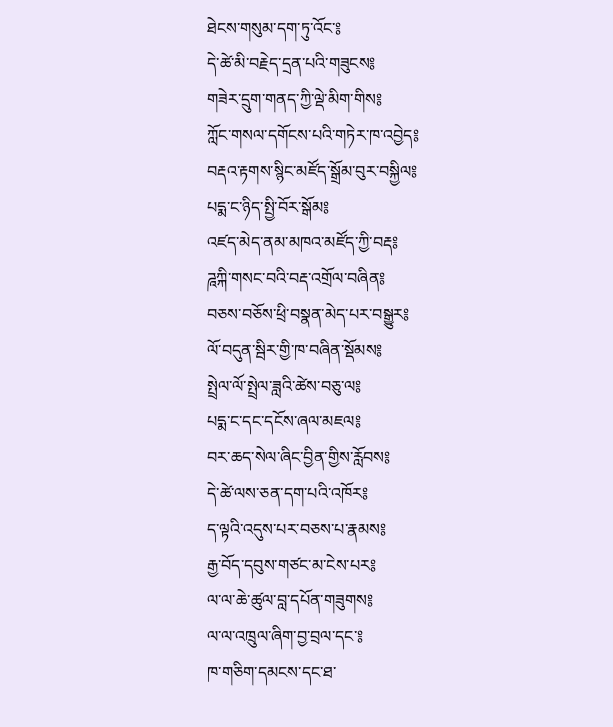ཐེངས་གསུམ་དག་ཏུ་འོང་༔
དེ་ཚེ་མི་བརྗེད་དྲན་པའི་གཟུངས༔
གཟེར་དྲུག་གནད་ཀྱི་ལྡེ་མིག་གིས༔
ཀློང་གསལ་དགོངས་པའི་གཏེར་ཁ་འབྱེད༔
བརྡའ་རྟགས་སྙིང་མཛོད་སྒྲོམ་བུར་བསྐྱིལ༔
པདྨ་ང་ཉིད་སྤྱི་བོར་སྒོམ༔
འཛད་མེད་ནམ་མཁའ་མཛོད་ཀྱི་བརྡ༔
ཌཱཀྐི་གསང་བའི་བརྡ་འགྲོལ་བཞིན༔
བཅས་བཅོས་ཕྲི་བསྣན་མེད་པར་བསྒྱུར༔
ལོ་བདུན་སྦིར་གྱི་ཁ་བཞིན་སྡོམས༔
སྤྲེལ་ལོ་སྤྲེལ་ཟླའི་ཚེས་བཅུ་ལ༔
པདྨ་ང་དང་དངོས་ཞལ་མཇལ༔
བར་ཆད་སེལ་ཞིང་བྱིན་གྱིས་རློབས༔
དེ་ཚེ་ལས་ཅན་དག་པའི་འཁོར༔
ད་ལྟའི་འདུས་པར་བཅས་པ་རྣམས༔
རྒྱ་བོད་དབུས་གཙང་མ་ངེས་པར༔
ལ་ལ་ཆེ་ཚུལ་བླ་དཔོན་གཟུགས༔
ལ་ལ་འཁྲུལ་ཞིག་བྱ་བྲལ་དང་༔
ཁ་གཅིག་དམངས་དང་ཐ་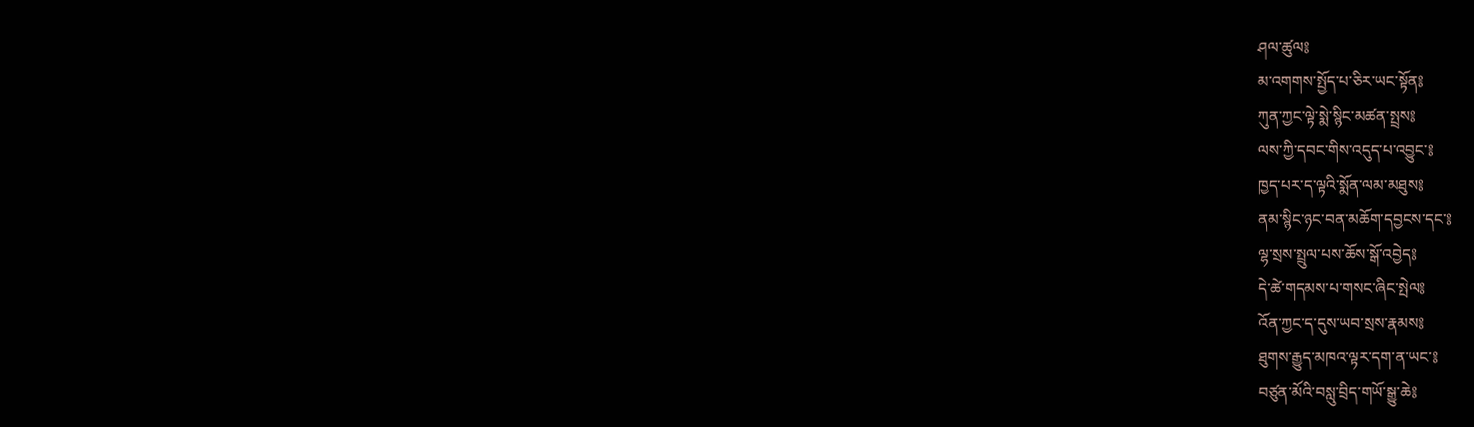ཤལ་ཚུལ༔
མ་འགགས་སྤྱོད་པ་ཅིར་ཡང་སྟོན༔
ཀུན་ཀྱང་ལྟེ་སྨེ་སྙིང་མཚན་སྤྲས༔
ལས་ཀྱི་དབང་གིས་འདུད་པ་འབྱུང་༔
ཁྱད་པར་ད་ལྟའི་སྨོན་ལམ་མཐུས༔
ནམ་སྙིང་ཉང་བན་མཆོག་དབྱངས་དང་༔
ལྷ་སྲས་སྤྲུལ་པས་ཆོས་སྒོ་འབྱེད༔
དེ་ཚེ་གདམས་པ་གསང་ཞིང་སྤེལ༔
འོན་ཀྱང་ད་དུས་ཡབ་སྲས་རྣམས༔
ཐུགས་རྒྱུད་མཁའ་ལྟར་དག་ན་ཡང་༔
བཙུན་མོའི་བསླུ་བྲིད་གཡོ་སྒྱུ་ཆེ༔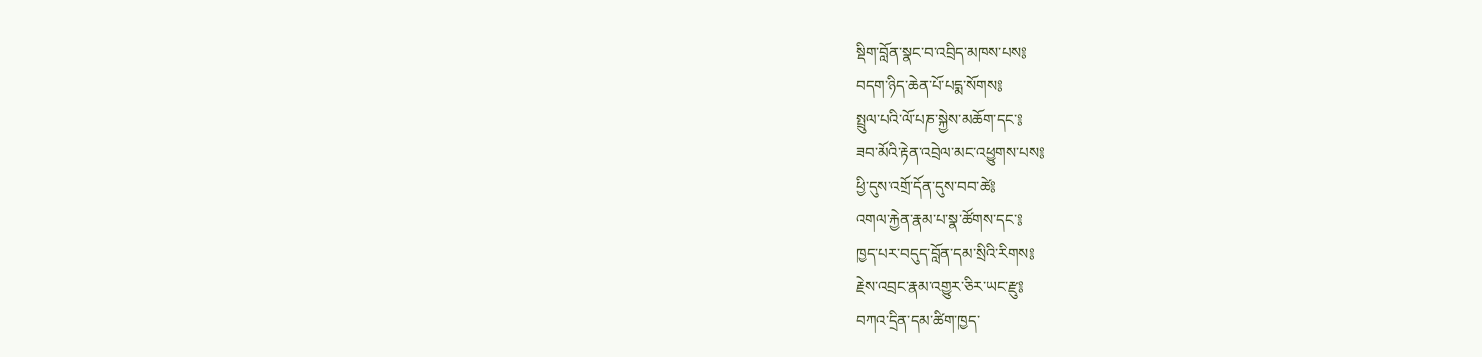སྡིག་བློན་སྣང་བ་འབྲིད་མཁས་པས༔
བདག་ཉིད་ཆེན་པོ་པདྨ་སོགས༔
སྤྲུལ་པའི་ལོ་པཎ་སྐྱེས་མཆོག་དང་༔
ཟབ་མོའི་རྟེན་འབྲེལ་མང་འཕྱུགས་པས༔
ཕྱི་དུས་འགྲོ་དོན་དུས་བབ་ཚེ༔
འགལ་རྐྱེན་རྣམ་པ་སྣ་ཚོགས་དང་༔
ཁྱད་པར་བདུད་བློན་དམ་སྲིའི་རིགས༔
རྗེས་འབྲང་རྣམ་འགྱུར་ཅིར་ཡང་རྫུ༔
བཀའ་དྲིན་དམ་ཚིག་ཁྱད་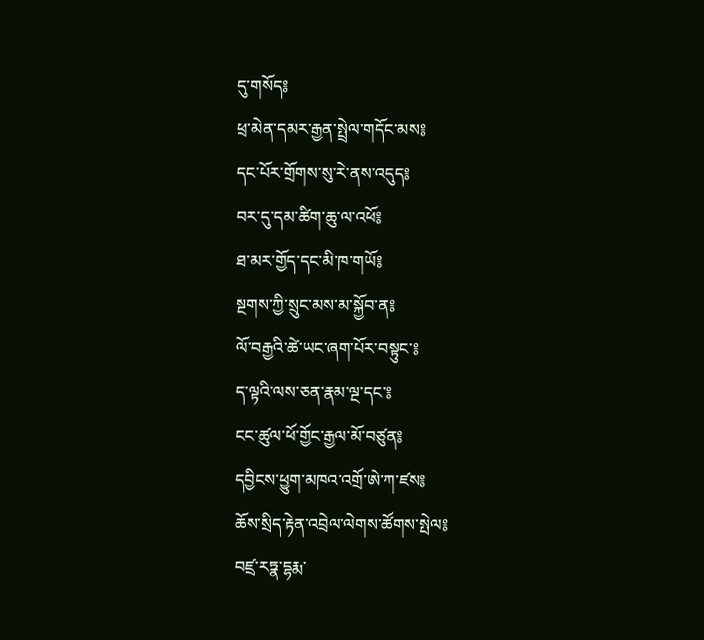དུ་གསོད༔
ཕྲ་མེན་དམར་རྒྱན་སྤྲེལ་གདོང་མས༔
དང་པོར་གྲོགས་སུ་རེ་ནས་འདུད༔
བར་དུ་དམ་ཚིག་ཆུ་ལ་འཕོ༔
ཐ་མར་གྱོད་དང་མི་ཁ་གཡོ༔
སྔགས་ཀྱི་སྲུང་མས་མ་སྐྱོབ་ན༔
ལོ་བརྒྱའི་ཚེ་ཡང་ཞག་པོར་བསྟུང་༔
ད་ལྟའི་ལས་ཅན་རྣམ་ལྔ་དང་༔
ངང་ཚུལ་ཕོ་གྱོང་རྒྱལ་མོ་བཙུན༔
དབྱིངས་ཕྱུག་མཁའ་འགྲོ་ཨེ་ཀ་ཛས༔
ཆོས་སྲིད་རྟེན་འབྲེལ་ལེགས་ཚོགས་སྤེལ༔
བཛྲ་རཏྣ་དྷརྨ་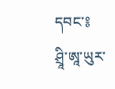དབང་༔
ཤྲཱི་ཨཱ་ཡུར་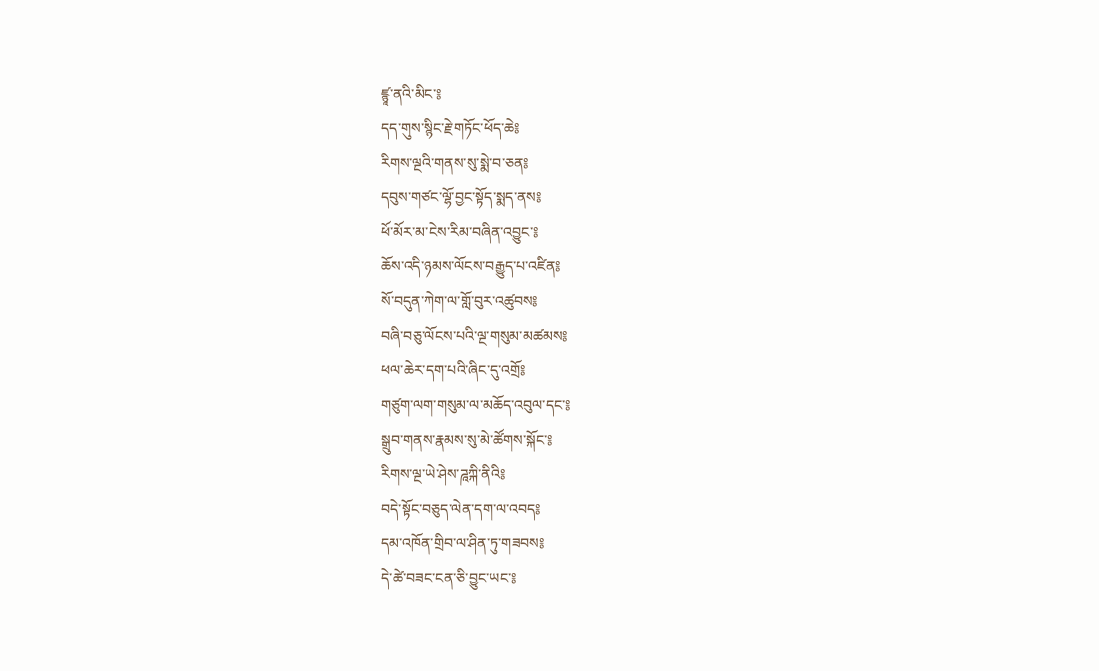ཛྙཱ་ནའི་མིང་༔
དད་གུས་སྙིང་རྗེ་གཏོང་ཕོད་ཆེ༔
རིགས་ལྔའི་གནས་སུ་སྨེ་བ་ཅན༔
དབུས་གཙང་ལྷོ་བྱང་སྟོད་སྨད་ནས༔
ཕོ་མོར་མ་ངེས་རིམ་བཞིན་འབྱུང་༔
ཆོས་འདི་ཉམས་ལོངས་བརྒྱུད་པ་འཛིན༔
སོ་བདུན་ཀེག་ལ་གློ་བུར་འཚུབས༔
བཞི་བཅུ་ལོངས་པའི་ལྔ་གསུམ་མཚམས༔
ཕལ་ཆེར་དག་པའི་ཞིང་དུ་འགྲོ༔
གཙུག་ལག་གསུམ་ལ་མཆོད་འབུལ་དང་༔
སྒྲུབ་གནས་རྣམས་སུ་མེ་ཚོགས་སྐོང་༔
རིགས་ལྔ་ཡེ་ཤེས་ཌཱཀྐི་ནིའི༔
བདེ་སྟོང་བཅུད་ལེན་དག་ལ་འབད༔
དམ་འཁོན་གྲིབ་ལ་ཤིན་ཏུ་གཟབས༔
དེ་ཚེ་བཟང་ངན་ཅི་བྱུང་ཡང་༔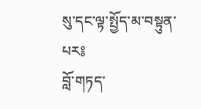སུ་དང་ལྟ་སྤྱོད་མ་བསྟུན་པར༔
བློ་གཏད་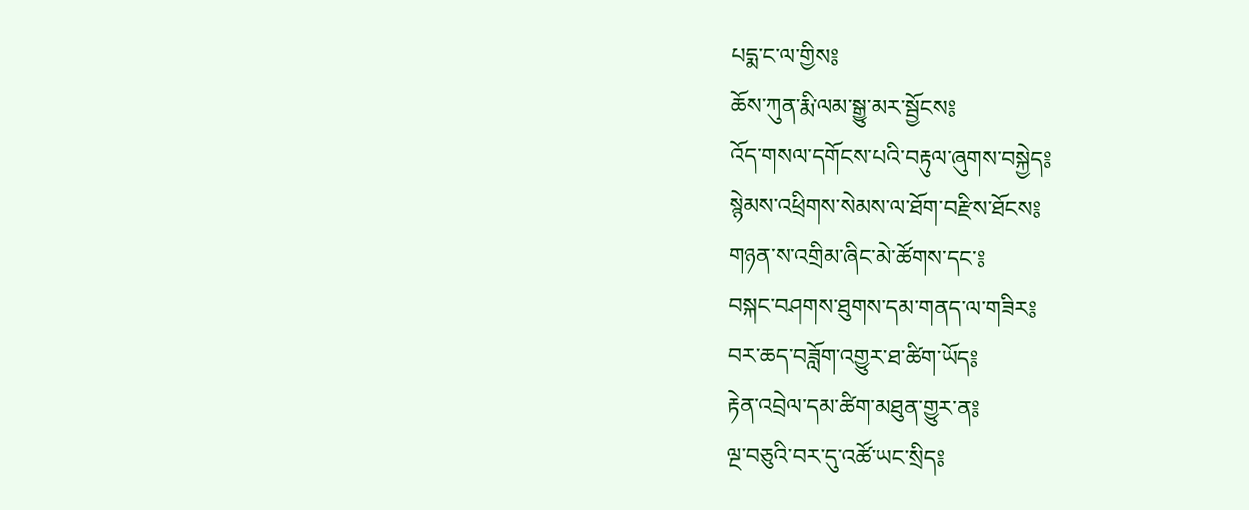པདྨ་ང་ལ་གྱིས༔
ཆོས་ཀུན་རྨི་ལམ་སྒྱུ་མར་སྦྱོངས༔
འོད་གསལ་དགོངས་པའི་བརྟུལ་ཞུགས་བསྐྱེད༔
སྙེམས་འཕྲིགས་སེམས་ལ་ཐོག་བརྫིས་ཐོངས༔
གཉན་ས་འགྲིམ་ཞིང་མེ་ཚོགས་དང་༔
བསྐང་བཤགས་ཐུགས་དམ་གནད་ལ་གཟིར༔
བར་ཆད་བཟློག་འགྱུར་ཐ་ཚིག་ཡོད༔
རྟེན་འབྲེལ་དམ་ཚིག་མཐུན་གྱུར་ན༔
ལྔ་བཅུའི་བར་དུ་འཚོ་ཡང་སྲིད༔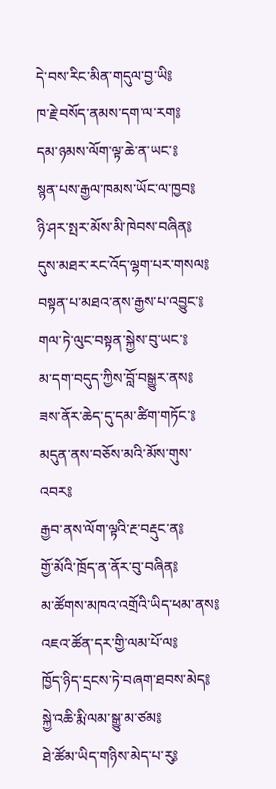དེ་བས་རིང་མིན་གདུལ་བྱ་ཡི༔
ཁ་རྗེ་བསོད་ནམས་དག་ལ་རག༔
དམ་ཉམས་ལོག་ལྟ་ཆེ་ན་ཡང་༔
སྙན་པས་རྒྱལ་ཁམས་ཡོང་ལ་ཁྱབ༔
ཉི་ཤར་སྤར་མོས་མི་ཁེབས་བཞིན༔
དུས་མཐར་རང་འོད་ལྷག་པར་གསལ༔
བསྟན་པ་མཐའ་ནས་རྒྱས་པ་འབྱུང་༔
གལ་ཏེ་ལུང་བསྟན་སྐྱེས་བུ་ཡང་༔
མ་དག་བདུད་ཀྱིས་བློ་བསྒྱུར་ནས༔
ཟས་ནོར་ཆེད་དུ་དམ་ཚིག་གཏོང་༔
མདུན་ནས་བཅོས་མའི་མོས་གུས་འབར༔
རྒྱབ་ནས་ལོག་ལྟའི་རྔ་བརྡུང་ན༔
གྱོ་མོའི་ཁྲོད་ན་ནོར་བུ་བཞིན༔
མ་ཚོགས་མཁའ་འགྲོའི་ཡིད་ཕམ་ནས༔
འཇའ་ཚོན་དར་གྱི་ལམ་པོ་ལ༔
ཁྱོད་ཉིད་དྲངས་ཏེ་བཞག་ཐབས་མེད༔
སྐྱེ་འཆི་རྨི་ལམ་སྒྱུ་མ་ཙམ༔
ཐེ་ཚོམ་ཡིད་གཉིས་མེད་པ་རུ༔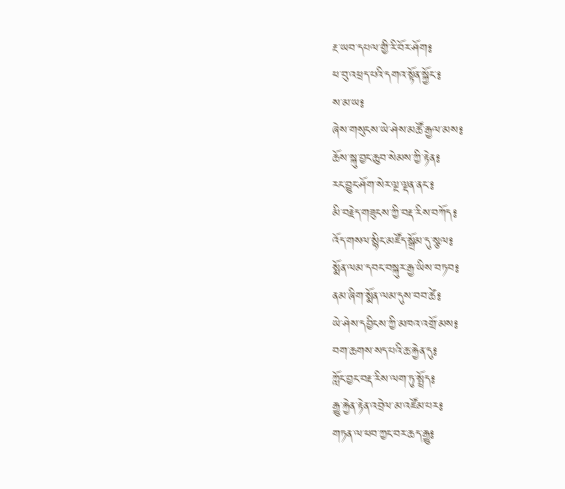རྔ་ཡབ་དཔལ་གྱི་རི་བོར་ཤོག༔
ཕ་བུ་འཕྲད་པའི་དགའ་སྟོན་སྐྱོང་༔
ས་མ་ཡ༔
ཞེས་གསུངས་ཡེ་ཤེས་མཚོ་རྒྱལ་མས༔
ཆོས་སྐུ་བྱང་ཆུབ་སེམས་ཀྱི་རྟེན༔
རང་བྱུང་ཤོག་སེར་ལྔ་ལྡན་ནང་༔
མི་བརྗེད་གཟུངས་ཀྱི་བརྡ་རིས་བཀོད༔
འོད་གསལ་སྙིང་མཛོད་སྒྲོམ་དུ་སྩལ༔
སྨོན་ལམ་དབང་བསྐུར་རྒྱ་ཡིས་བཏབ༔
ནམ་ཞིག་སྨོན་ལམ་དུས་བབ་ཚེ༔
ཡེ་ཤེས་དབྱིངས་ཀྱི་མཁའ་འགྲོ་མས༔
བག་ཆགས་སད་པའི་ཆ་རྐྱེན་དུ༔
ཀློང་བྱང་བརྡ་རིས་ལག་ཏུ་སྤྲོད༔
རྒྱུ་རྐྱེན་རྟེན་འབྲེལ་མ་འཛོམ་པར༔
གཏན་ལ་ཕབ་ཀྱང་བར་ཆད་རྒྱུ༔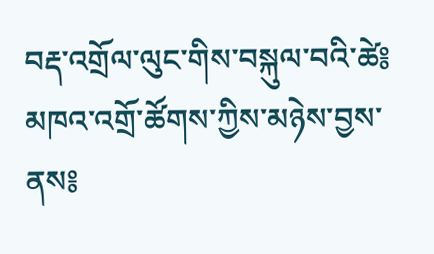བརྡ་འགྲོལ་ལུང་གིས་བསྐུལ་བའི་ཚེ༔
མཁའ་འགྲོ་ཚོགས་ཀྱིས་མཉེས་བྱས་ནས༔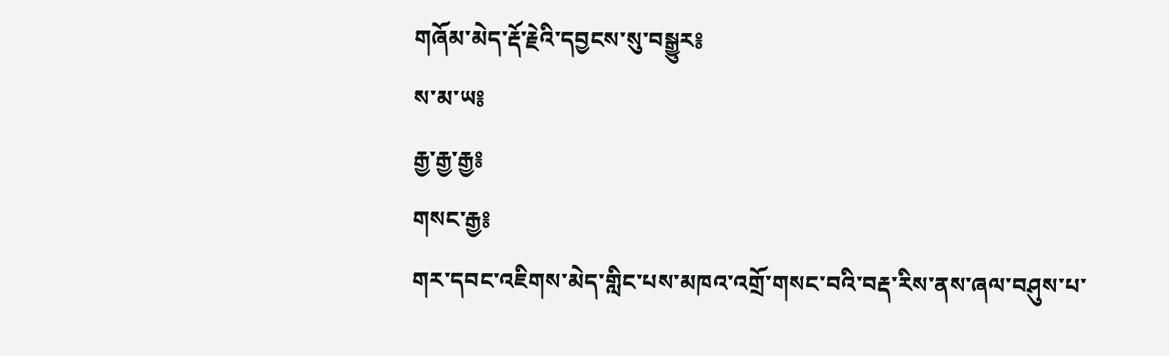གཞོམ་མེད་རྡོ་རྗེའི་དབྱངས་སུ་བསྒྱུར༔
ས་མ་ཡ༔
རྒྱ་རྒྱ་རྒྱ༔
གསང་རྒྱ༔
གར་དབང་འཇིགས་མེད་གླིང་པས་མཁའ་འགྲོ་གསང་བའི་བརྡ་རིས་ནས་ཞལ་བཤུས་པ་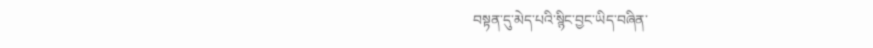བསྟན་དུ་མེད་པའི་སྙིང་བྱང་ཡིད་བཞིན་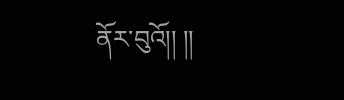ནོར་བུའོ།། །།